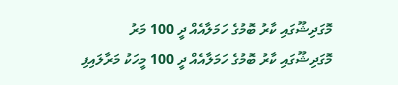މޮގަދިޝޫގައި ކާރު ބޮމުގެ ހަމަލާއެއް ދީ 100 މަރު
މޮގަދިޝޫގައި ކާރު ބޮމުގެ ހަމަލާއެއް ދީ 100 މީހަކު މަރާލައިފި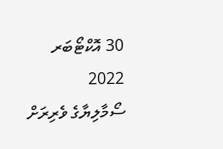30 އޮކްޓޯބަރ 2022
ސޯމާލިޔާގެ ވެރިރަށް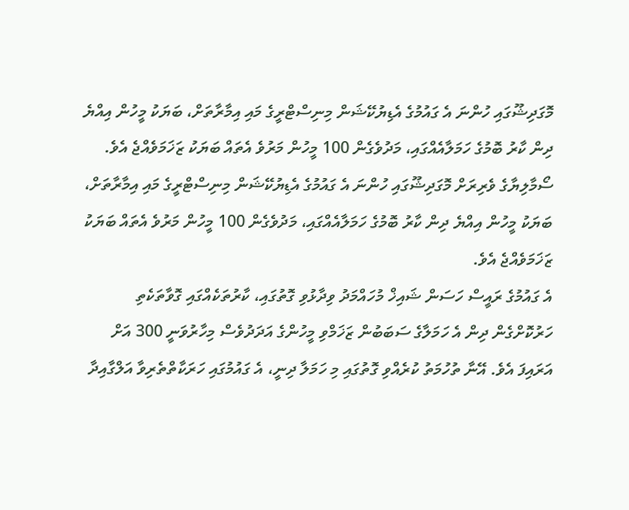މޮގަދިޝޫގައި ހުންނަ އެ ގައުމުގެ އެޑިޔުކޭޝަން މިނިސްޓްރީގެ މައި އިމާރާތަށް، ބަޔަކު މީހުން އިއްޔެ ދިން ކާރު ބޮމުގެ ހަމަލާއެއްގައި، މަދުވެގެން 100 މީހުން މަރުވެ އެތައް ބަޔަކު ޒަޚަމަވެއްޖެ އެވެ.
ސޯމާލިޔާގެ ވެރިރަށް މޮގަދިޝޫގައި ހުންނަ އެ ގައުމުގެ އެޑިޔުކޭޝަން މިނިސްޓްރީގެ މައި އިމާރާތަށް، ބަޔަކު މީހުން އިއްޔެ ދިން ކާރު ބޮމުގެ ހަމަލާއެއްގައި، މަދުވެގެން 100 މީހުން މަރުވެ އެތައް ބަޔަކު ޒަޚަމަވެއްޖެ އެވެ.
އެ ގައުމުގެ ރައީސް ހަސަން ޝައިޚް މުހައްމަދު ވިދާޅުވި ގޮތުގައި، ކާރުތަކެއްގައި ގޮވާތަކެތި ހަރުކޮށްގެން ދިން އެ ހަމަލާގެ ސަބަބުން ޒަޚަމްވި މީހުންގެ އަދަދުވެސް މިހާރުވަނީ 300 އަށް އަރައިފަ އެވެ. އޭނާ ތުހުމަތު ކުރެއްވި ގޮތުގައި މި ހަމަލާ ދިނީ، އެ ގައުމުގައި ހަރަކާތްތެރިވާ އަލްގާއިދާ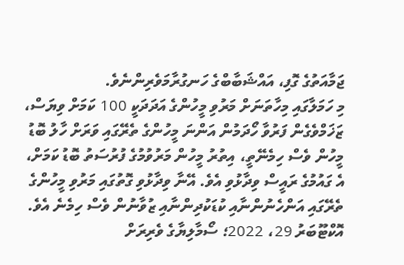ޖަމާއަތުގެ ގޮފި، އައްޝަބާބްގެ ހަނގުރާމަވެރިންނެވެ.
މި ހަމަލާގައި މިހާތަނަށް މަރުވި މީހުންގެ އަދަދަކީ 100 ކަމަށް ވިޔަސް، ޒަޚަމްވެގެން ފަރުވާ ހޯދަމުން އަންނަ މީހުންގެ ތެރޭގައި ވަރަށް ހާލު ބޮޑު މީހުން ވެސް ހިމެނޭތީ، އިތުރު މީހުން މަރުވުމުގެ ފުރުސަތު ބޮޑު ކަމަށް، އެ ގައުމުގެ ރައީސް ވިދާޅުވި އެވެ. އޭނާ ވިދާޅުވި ގޮތުގައި މަރުވި މީހުންގެ ތެރޭގައި އަންހެނުންނާއި ކުޑަކުދިންނާއި ޒުވާނުން ވެސް ހިމެނެ އެވެ.
އޮކްޓޫބަރު 29، 2022؛ ސޯމާލިޔާގެ ވެރިރަށް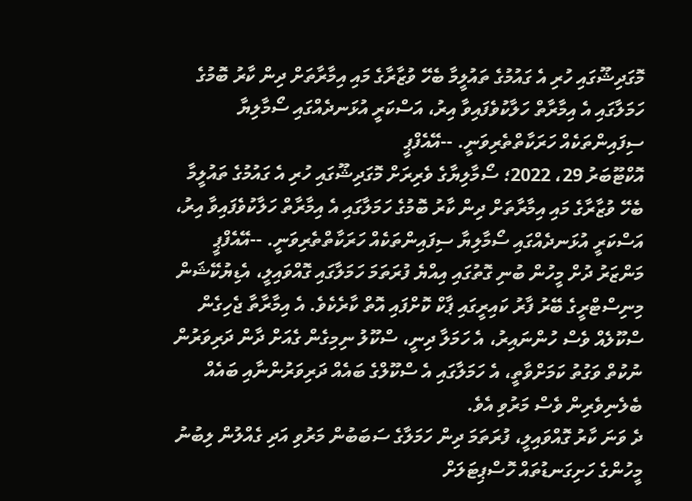މޮގަދިޝޫގައި ހުރި އެ ގައުމުގެ ތައުލީމާ ބެހޭ ވުޒާރާގެ މައި އިމާރާތަށް ދިން ކާރު ބޮމުގެ ހަމަލާގައި އެ އިމާރާތް ހަލާކުވެފައިވާ އިރު، އަސްކަރީ އުޅަނދެއްގައި ސޯމާލިޔާ ސިފައިންތަކެއް ހަރަކާތްތެރިވަނީ. --އޭއެފްޕީ
އޮކްޓޫބަރު 29، 2022؛ ސޯމާލިޔާގެ ވެރިރަށް މޮގަދިޝޫގައި ހުރި އެ ގައުމުގެ ތައުލީމާ ބެހޭ ވުޒާރާގެ މައި އިމާރާތަށް ދިން ކާރު ބޮމުގެ ހަމަލާގައި އެ އިމާރާތް ހަލާކުވެފައިވާ އިރު، އަސްކަރީ އުޅަނދެއްގައި ސޯމާލިޔާ ސިފައިންތަކެއް ހަރަކާތްތެރިވަނީ. --އޭއެފްޕީ
މަންޒަރު ދުށް މީހުން ބުނި ގޮތުގައި އިއްޔެ ފުރަތަމަ ހަމަލާގައި ގޮއްވައިލީ، އެޑިޔުކޭޝަން މިނިސްޓްރީގެ ބޭރު ފާރު ކައިރީގައި ޕާކް ކޮށްފައި އޮތް ކާރެކެވެ. އެ އިމާރާތާ ޖެހިގެން ސްކޫލެއް ވެސް ހުންނައިރު، އެ ހަމަލާ ދިނީ، ސްކޫލު ނިމިގެން ގެއަށް ދާން ދަރިވަރުން ނުކުތް ވަގުތު ކަމަށްވާތީ، އެ ހަމަލާގައި އެ ސްކޫލްގެ ބައެއް ދަރިވަރުންނާއި ބައެއް ބެލެނިވެރިން ވެސް މަރުވި އެވެ.
ދެ ވަނަ ކާރު ގޮއްވައިލީ، ފުރަތަމަ ދިން ހަމަލާގެ ސަބަބުން މަރުވި އަދި ގެއްލުން ލިބުނު މީހުންގެ ހަށިގަނޑުތައް ހޮސްޕިޓަލަށް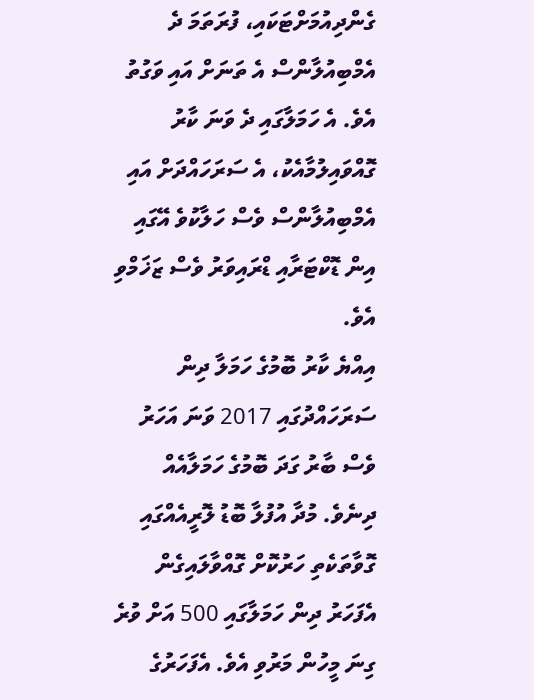ގެންދިއުމަށްޓަކައި، ފުރަތަމަ ދެ އެމްބިއުލާންސް އެ ތަނަށް އައި ވަގުތު އެވެ. އެ ހަމަލާގައި ދެ ވަނަ ކާރު ގޮއްވައިލުމާއެކު، އެ ސަރަހައްދަށް އައި އެމްބިއުލާންސް ވެސް ހަލާކުވެ އޭގައި އިން ޑޮކްޓަރާއި ޑްރައިވަރު ވެސް ޒަޚަމްވި އެވެ.
އިއްޔެ ކާރު ބޮމުގެ ހަމަލާ ދިން ސަރަހައްދުގައި 2017 ވަނަ އަހަރު ވެސް ބާރު ގަދަ ބޮމުގެ ހަމަލާއެއް ދިނެވެ. މުދާ އުފުލާ ބޮޑު ލޮރީއެއްގައި ގޮވާތަކެތި ހަރުކޮށް ގޮއްވާލައިގެން އެފަހަރު ދިން ހަމަލާގައި 500 އަށް ވުރެ ގިނަ މީހުން މަރުވި އެވެ. އެފަހަރުގެ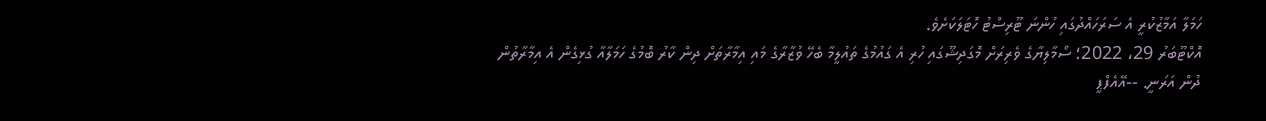ހަމަލާ އަމާޒުކުރީ އެ ސަރަހައްދުގައި ހުންނަ ޓޫރިސްޓު ހޮޓަލަކަށެވެ.
އޮކްޓޫބަރު 29، 2022؛ ސޯމާލިޔާގެ ވެރިރަށް މޮގަދިޝޫގައި ހުރި އެ ގައުމުގެ ތައުލީމާ ބެހޭ ވުޒާރާގެ މައި އިމާރާތަށް ދިން ކާރު ބޮމުގެ ހަމަލާއާ ގުޅިގެން އެ އިމާރާތުން ދުން އަރަނީ. --އޭއެފްޕީ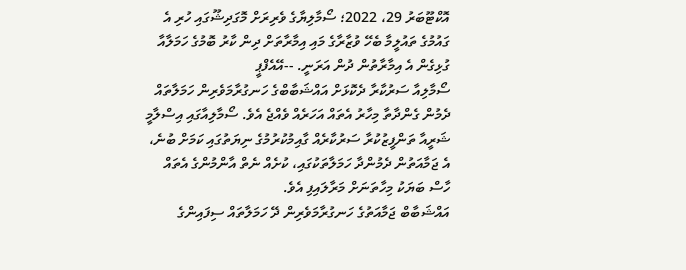އޮކްޓޫބަރު 29، 2022؛ ސޯމާލިޔާގެ ވެރިރަށް މޮގަދިޝޫގައި ހުރި އެ ގައުމުގެ ތައުލީމާ ބެހޭ ވުޒާރާގެ މައި އިމާރާތަށް ދިން ކާރު ބޮމުގެ ހަމަލާއާ ގުޅިގެން އެ އިމާރާތުން ދުން އަރަނީ. --އޭއެފްޕީ
ސޯމާލިއާ ސަރުކާރާ ދެކޮޅަށް އައްޝަބާބްގެ ހަނގުރާމަވެރިން ހަމަލާތައް ދެމުން ގެންދާތާ މިހާރު އެތައް އަހަރެއް ވެއްޖެ އެވެ. ސޯމާލިއާގައި އިސްލާމީ ޝަރީއާ ތަންފީޒުކުރާ ސަރުކާރެއް ގާއިމުކުރުމުގެ ނިޔަތުގައި ކަމަށް ބުނެ، އެ ޖަމާއަތުން ދެމުންދާ ހަމަލާތަކުގައި، ކުށެއް ނެތް އާންމުންގެ އެތައް ހާސް ބަޔަކު މިހާތަނަށް މަރާލައިފި އެވެ.
އައްޝަބާބް ޖަމާއަތުގެ ހަނގުރާމަވެރިން ދޭ ހަމަލާތައް ސިފައިންގެ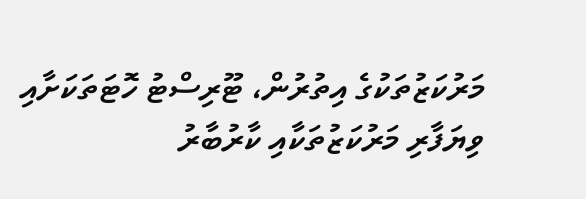މަރުކަޒުތަކުގެ އިތުރުން، ޓޫރިސްޓު ހޮޓަތަކަށާއި ވިޔަފާރި މަރުކަޒުތަކާއި ކާރުބާރު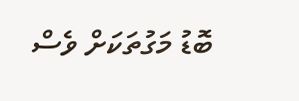ބޮޑު މަގުތަކަށް ވެސް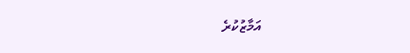އަމާޒުކުރެ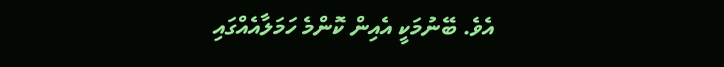އެވެ. ބޭނުމަކީ އެއިން ކޮންމެ ހަމަލާއެއްގައި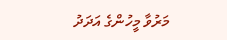މަރުވާ މީހުންގެ އަދަދު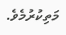މަތިކުރުމެވެ.